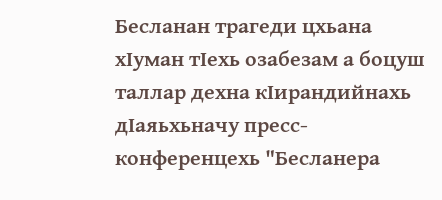Бесланан трагеди цхьана хIуман тIехь озабезам а боцуш таллар дехна кIирандийнахь дIаяьхьначу пресс-конференцехь "Бесланера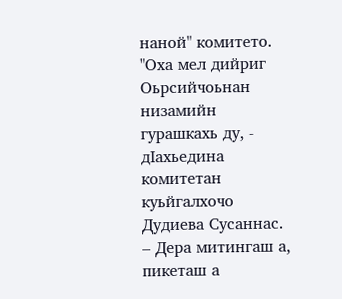наной" комитето.
"Оха мел дийриг Оьрсийчоьнан низамийн гурашкахь ду, - дIахьедина комитетан куьйгалхочо Дудиева Сусаннас. – Дера митингаш а, пикеташ а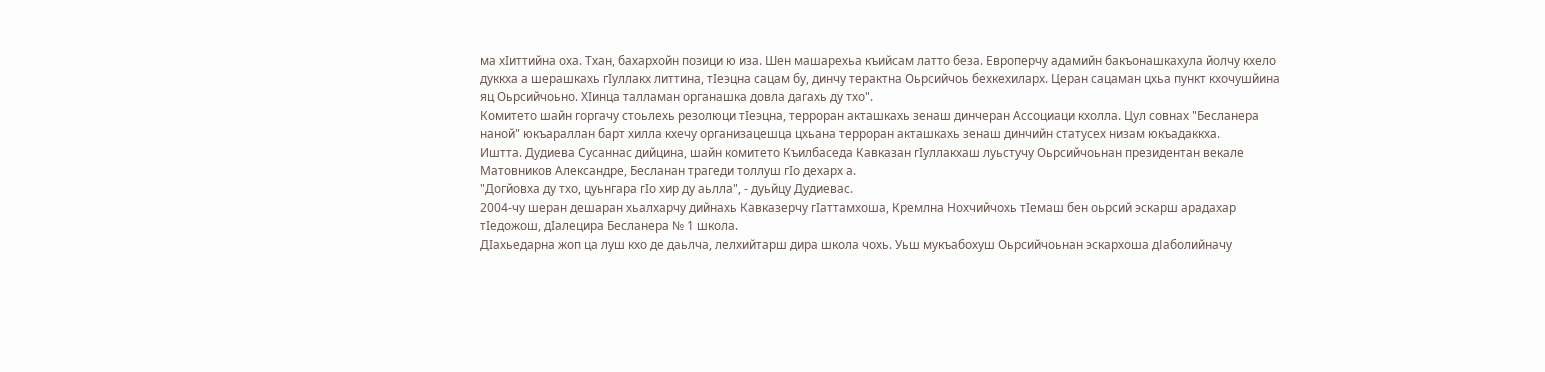ма хIиттийна оха. Тхан, бахархойн позици ю иза. Шен машарехьа къийсам латто беза. Европерчу адамийн бакъонашкахула йолчу кхело дуккха а шерашкахь гIуллакх литтина, тIеэцна сацам бу, динчу терактна Оьрсийчоь бехкехиларх. Церан сацаман цхьа пункт кхочушйина яц Оьрсийчоьно. ХIинца талламан органашка довла дагахь ду тхо".
Комитето шайн горгачу стоьлехь резолюци тIеэцна, терроран акташкахь зенаш динчеран Ассоциаци кхолла. Цул совнах "Бесланера наной" юкъараллан барт хилла кхечу организацешца цхьана терроран акташкахь зенаш динчийн статусех низам юкъадаккха.
Иштта. Дудиева Сусаннас дийцина, шайн комитето Къилбаседа Кавказан гIуллакхаш луьстучу Оьрсийчоьнан президентан векале Матовников Александре, Бесланан трагеди толлуш гIо дехарх а.
"Догйовха ду тхо, цуьнгара гIо хир ду аьлла", - дуьйцу Дудиевас.
2004-чу шеран дешаран хьалхарчу дийнахь Кавказерчу гIаттамхоша, Кремлна Нохчийчохь тIемаш бен оьрсий эскарш арадахар тIедожош, дIалецира Бесланера № 1 школа.
ДIахьедарна жоп ца луш кхо де даьлча, лелхийтарш дира школа чохь. Уьш мукъабохуш Оьрсийчоьнан эскархоша дΙаболийначу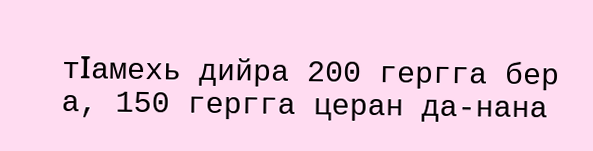тΙамехь дийра 200 гергга бер а, 150 гергга церан да-нана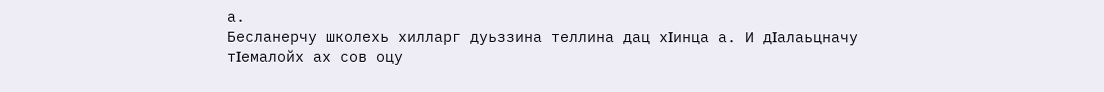а.
Бесланерчу школехь хилларг дуьззина теллина дац хΙинца а. И дΙалаьцначу тΙемалойх ах сов оцу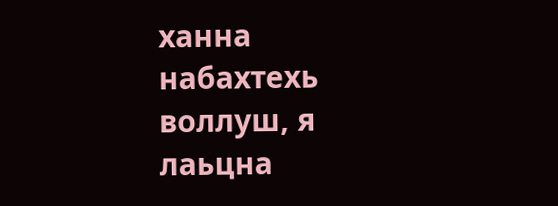ханна набахтехь воллуш, я лаьцна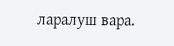ларалуш вара.